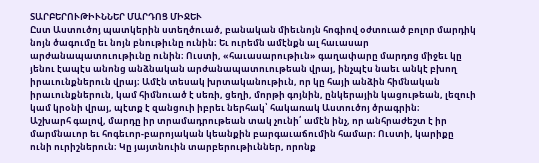ՏԱՐԲԵՐՈՒԹԻՒՆՆԵՐ ՄԱՐԴՈՑ ՄԻՋԵՒ
Ըստ Աստուծոյ պատկերին ստեղծուած, բանական միեւնոյն հոգիով օժտուած բոլոր մարդիկ նոյն ծագումը եւ նոյն բնութիւնը ունին։ Եւ ուրեմն ամէնքն ալ հաւասար արժանապատուութիւնը ունին։ Ուստի, «հաւասարութիւն» գաղափարը մարդոց միջեւ կը յենու էապէս անոնց անձնական արժանապատուութեան վրայ, ինչպէս նաեւ անկէ բխող իրաւունքներուն վրայ։ Ամէն տեսակ խրտականութիւն, որ կը հայի անձին հիմնական իրաւունքներուն, կամ հիմնուած է սեռի, ցեղի, մորթի գոյնին, ընկերային կացութեան, լեզուի կամ կրօնի վրայ, պէտք է զանցուի իբրեւ ներհակ՝ հակառակ Աստուծոյ ծրագրին։
Աշխարհ գալով, մարդը իր տրամադրութեան տակ չունի՛ ամէն ինչ, որ անհրաժեշտ է իր մարմնաւոր եւ հոգեւոր-բարոյական կեանքին բարգաւաճումին համար։ Ուստի, կարիքը ունի ուրիշներուն։ Կը յայտնուին տարբերութիւններ, որոնք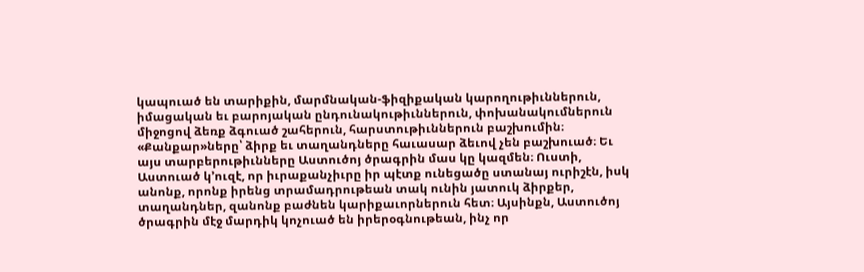կապուած են տարիքին, մարմնական-ֆիզիքական կարողութիւններուն, իմացական եւ բարոյական ընդունակութիւններուն, փոխանակումներուն միջոցով ձեռք ձգուած շահերուն, հարստութիւններուն բաշխումին։ «Քանքար»ները՝ ձիրք եւ տաղանդները հաւասար ձեւով չեն բաշխուած։ Եւ այս տարբերութիւնները Աստուծոյ ծրագրին մաս կը կազմեն։ Ուստի, Աստուած կ՚ուզէ, որ իւրաքանչիւրը իր պէտք ունեցածը ստանայ ուրիշէն, իսկ անոնք, որոնք իրենց տրամադրութեան տակ ունին յատուկ ձիրքեր, տաղանդներ, զանոնք բաժնեն կարիքաւորներուն հետ։ Այսինքն, Աստուծոյ ծրագրին մէջ մարդիկ կոչուած են իրերօգնութեան, ինչ որ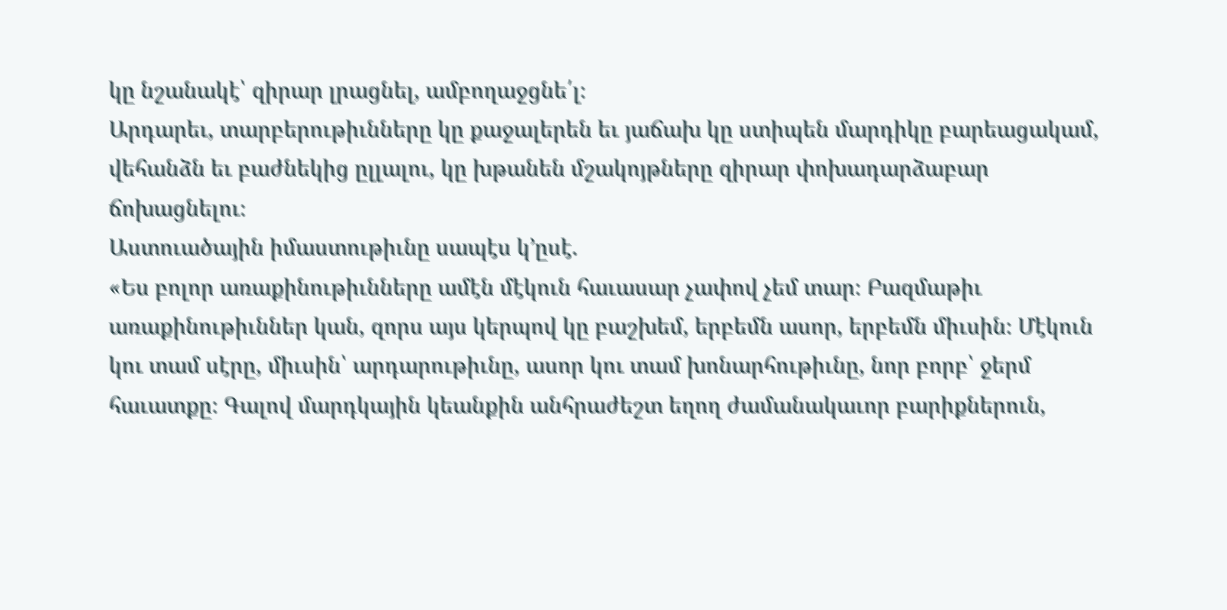կը նշանակէ՝ զիրար լրացնել, ամբողաջցնե՛լ։
Արդարեւ, տարբերութիւնները կը քաջալերեն եւ յաճախ կը ստիպեն մարդիկը բարեացակամ, վեհանձն եւ բաժնեկից ըլլալու, կը խթանեն մշակոյթները զիրար փոխադարձաբար ճոխացնելու։
Աստուածային իմաստութիւնը սապէս կ՚ըսէ.
«Ես բոլոր առաքինութիւնները ամէն մէկուն հաւասար չափով չեմ տար։ Բազմաթիւ առաքինութիւններ կան, զորս այս կերպով կը բաշխեմ, երբեմն ասոր, երբեմն միւսին։ Մէկուն կու տամ սէրը, միւսին՝ արդարութիւնը, ասոր կու տամ խոնարհութիւնը, նոր բորբ՝ ջերմ հաւատքը։ Գալով մարդկային կեանքին անհրաժեշտ եղող ժամանակաւոր բարիքներուն,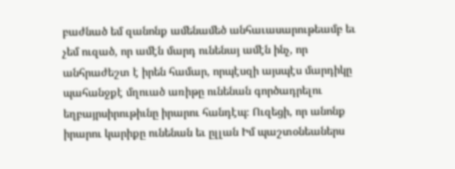բաժնած եմ զանոնք ամենամեծ անհաւասարութեամբ եւ չեմ ուզած, որ ամէն մարդ ունենայ ամէն ինչ, որ անհրաժեշտ է իրեն համար, որպէսզի այսպէս մարդիկը պահանջքէ մղուած առիթը ունենան գործադրելու եղբայրսիրութիւնը իրարու հանդէպ։ Ուզեցի, որ անոնք իրարու կարիքը ունենան եւ ըլլան Իմ պաշտօնեաներս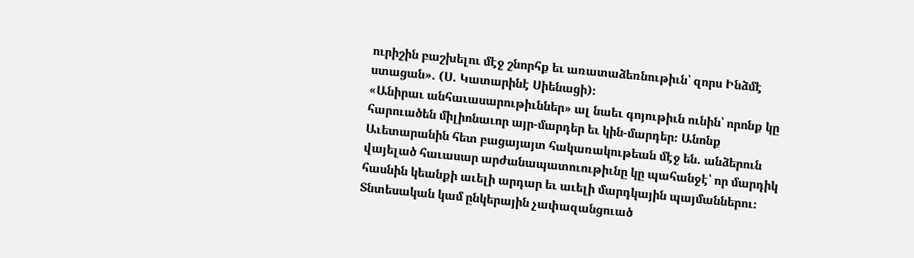ուրիշին բաշխելու մէջ շնորհք եւ առատաձեռնութիւն՝ զորս Ինձմէ ստացան». (Ս. Կատարինէ Սիենացի)։
«Անիրաւ անհաւասարութիւններ» ալ նաեւ գոյութիւն ունին՝ որոնք կը հարուածեն միլիոնաւոր այր-մարդեր եւ կին-մարդեր։ Անոնք Աւետարանին հետ բացայայտ հակառակութեան մէջ են. անձերուն վայելած հաւասար արժանապատուութիւնը կը պահանջէ՝ որ մարդիկ հասնին կեանքի աւելի արդար եւ աւելի մարդկային պայմաններու։ Տնտեսական կամ ընկերային չափազանցուած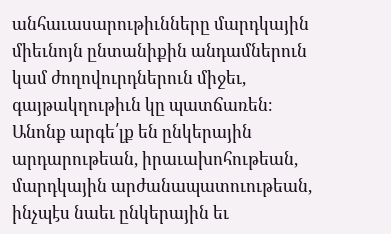անհաւասարութիւնները մարդկային միեւնոյն ընտանիքին անդամներուն կամ ժողովուրդներուն միջեւ, գայթակղութիւն կը պատճառեն։
Անոնք արգե՛լք են ընկերային արդարութեան, իրաւախոհութեան, մարդկային արժանապատուութեան, ինչպէս նաեւ ընկերային եւ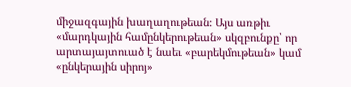միջազգային խաղաղութեան։ Այս առթիւ «մարդկային համընկերութեան» սկզբունքը՝ որ արտայայտուած է նաեւ «բարեկմութեան» կամ «ընկերային սիրոյ»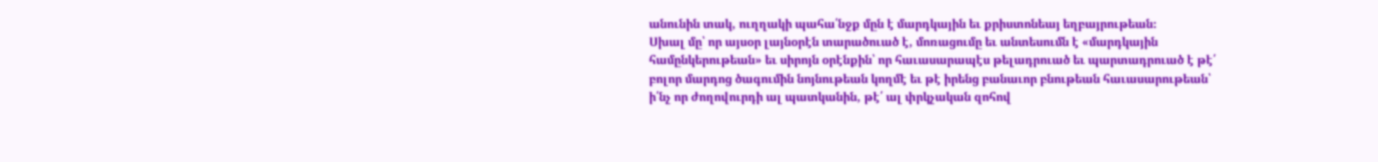անունին տակ, ուղղակի պահա՛նջք մըն է մարդկային եւ քրիստոնեայ եղբայրութեան։
Սխալ մը՝ որ այսօր լայնօրէն տարածուած է, մոռացումը եւ անտեսումն է «մարդկային համընկերութեան» եւ սիրոյն օրէնքին՝ որ հաւասարապէս թելադրուած եւ պարտադրուած է թէ՛ բոլոր մարդոց ծագումին նոյնութեան կողմէ եւ թէ իրենց բանաւոր բնութեան հաւասարութեան՝ ի՛նչ որ ժողովուրդի ալ պատկանին, թէ՛ ալ փրկչական զոհով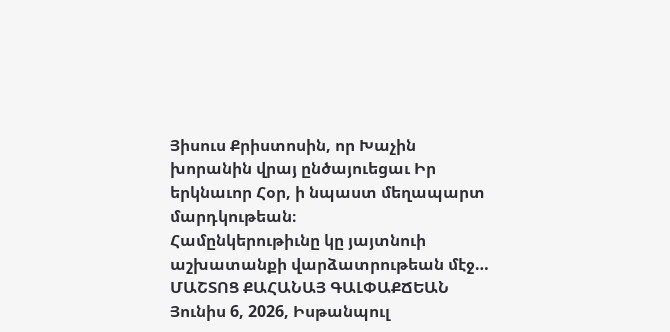Յիսուս Քրիստոսին, որ Խաչին խորանին վրայ ընծայուեցաւ Իր երկնաւոր Հօր, ի նպաստ մեղապարտ մարդկութեան։
Համընկերութիւնը կը յայտնուի աշխատանքի վարձատրութեան մէջ…
ՄԱՇՏՈՑ ՔԱՀԱՆԱՅ ԳԱԼՓԱՔՃԵԱՆ
Յունիս 6, 2026, Իսթանպուլ